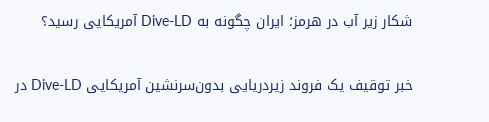شکار زیر آب در هرمز؛ ایران چگونه به Dive-LD آمریکایی رسید؟

خبر توقیف یک فروند زیردریایی بدون‌سرنشین آمریکایی Dive-LD در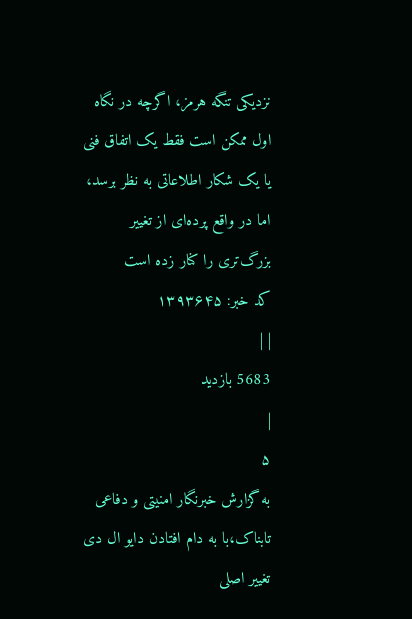نزدیکی تنگه هرمز، اگرچه در نگاه اول ممکن است فقط یک اتفاق فنی یا یک شکار اطلاعاتی به نظر برسد، اما در واقع پرده‌ای از تغییر بزرگ‌تری را کنار زده است
کد خبر: ۱۳۹۳۶۴۵
| |
5683 بازدید
|
۵
به گزارش خبرنگار امنیتی و دفاعی تابناک،با به دام افتادن دایو ال دی  تغییر اصلی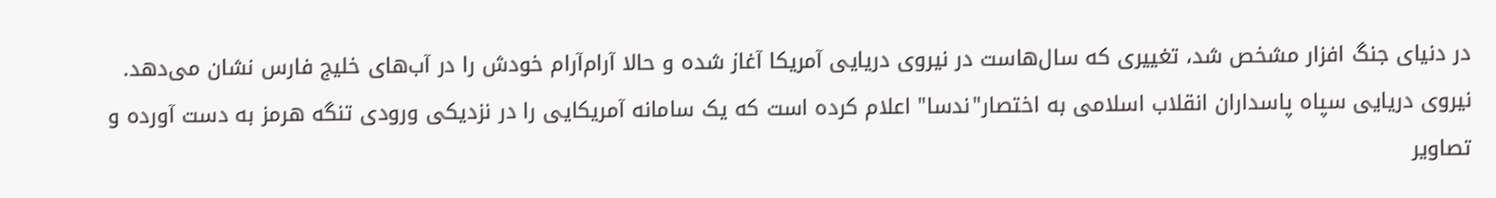در دنیای جنگ افزار مشخص شد، تغییری که سال‌هاست در نیروی دریایی آمریکا آغاز شده و حالا آرام‌آرام خودش را در آب‌های خلیج فارس نشان می‌دهد. نیروی دریایی سپاه پاسداران انقلاب اسلامی به اختصار"ندسا" اعلام کرده است که یک سامانه آمریکایی را در نزدیکی ورودی تنگه هرمز به دست آورده و تصاویر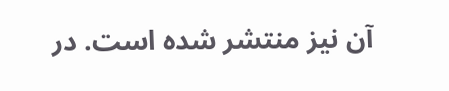آن نیز منتشر شده است. در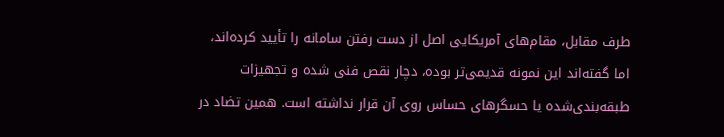طرف مقابل، مقام‌های آمریکایی اصل از دست رفتن سامانه را تأیید کرده‌اند، اما گفته‌اند این نمونه قدیمی‌تر بوده، دچار نقص فنی شده و تجهیزات طبقه‌بندی‌شده یا حسگر‌های حساس روی آن قرار نداشته است. همین تضاد در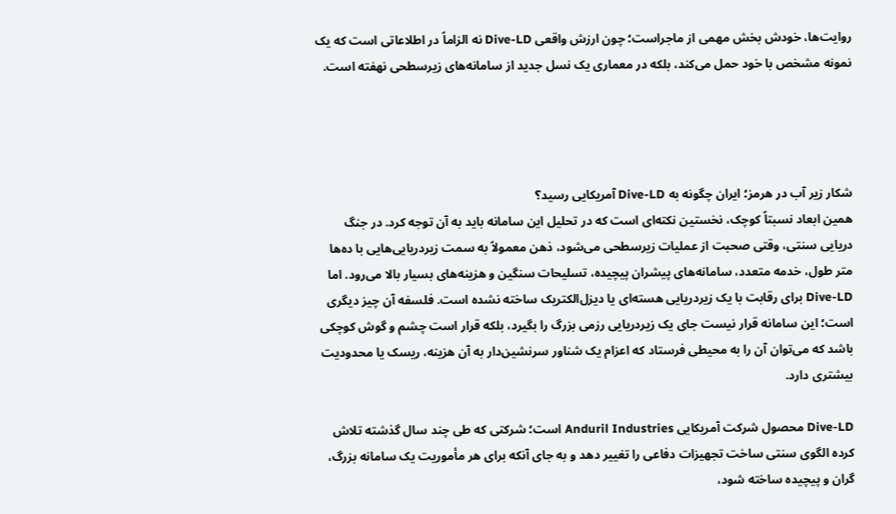روایت‌ها، خودش بخش مهمی از ماجراست؛ چون ارزش واقعی Dive-LD نه الزاماً در اطلاعاتی است که یک نمونه مشخص با خود حمل می‌کند، بلکه در معماری یک نسل جدید از سامانه‌های زیرسطحی نهفته است.




شکار زیر آب در هرمز؛ ایران چگونه به Dive-LD آمریکایی رسید؟
همین ابعاد نسبتاً کوچک، نخستین نکته‌ای است که در تحلیل این سامانه باید به آن توجه کرد. در جنگ دریایی سنتی، وقتی صحبت از عملیات زیرسطحی می‌شود، ذهن معمولاً به سمت زیردریایی‌هایی با ده‌ها متر طول، خدمه متعدد، سامانه‌های پیشران پیچیده، تسلیحات سنگین و هزینه‌های بسیار بالا می‌رود. اما Dive-LD برای رقابت با یک زیردریایی هسته‌ای یا دیزل‌الکتریک ساخته نشده است. فلسفه آن چیز دیگری است؛ این سامانه قرار نیست جای یک زیردریایی رزمی بزرگ را بگیرد، بلکه قرار است چشم و گوش کوچکی باشد که می‌توان آن را به محیطی فرستاد که اعزام یک شناور سرنشین‌دار به آن هزینه، ریسک یا محدودیت بیشتری دارد.

Dive-LD محصول شرکت آمریکایی Anduril Industries است؛ شرکتی که طی چند سال گذشته تلاش کرده الگوی سنتی ساخت تجهیزات دفاعی را تغییر دهد و به جای آنکه برای هر مأموریت یک سامانه بزرگ، گران و پیچیده ساخته شود،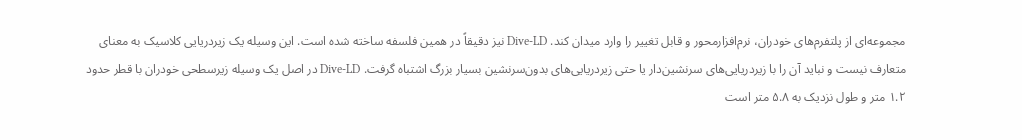مجموعه‌ای از پلتفرم‌های خودران، نرم‌افزارمحور و قابل تغییر را وارد میدان کند. Dive-LD نیز دقیقاً در همین فلسفه ساخته شده است. این وسیله یک زیردریایی کلاسیک به معنای متعارف نیست و نباید آن را با زیردریایی‌های سرنشین‌دار یا حتی زیردریایی‌های بدون‌سرنشین بسیار بزرگ اشتباه گرفت. Dive-LD در اصل یک وسیله زیرسطحی خودران با قطر حدود ۱.۲ متر و طول نزدیک به ۵.۸ متر است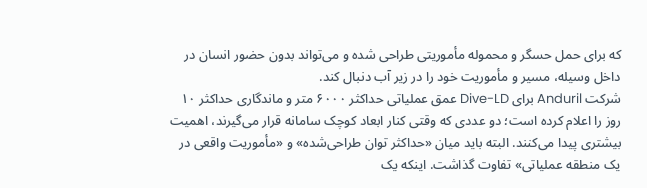که برای حمل حسگر و محموله مأموریتی طراحی شده و می‌تواند بدون حضور انسان در داخل وسیله، مسیر و مأموریت خود را در زیر آب دنبال کند.
شرکت Anduril برای Dive-LD عمق عملیاتی حداکثر ۶۰۰۰ متر و ماندگاری حداکثر ۱۰ روز را اعلام کرده است؛ دو عددی که وقتی کنار ابعاد کوچک سامانه قرار می‌گیرند، اهمیت بیشتری پیدا می‌کنند. البته باید میان «حداکثر توان طراحی‌شده» و «مأموریت واقعی در یک منطقه عملیاتی» تفاوت گذاشت. اینکه یک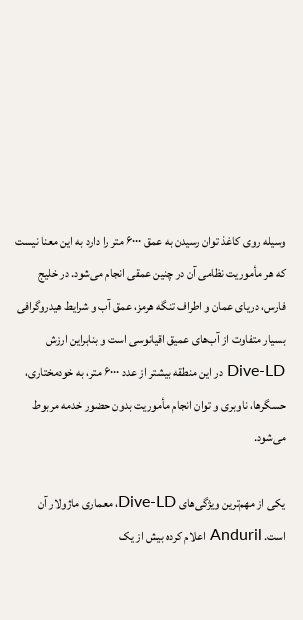وسیله روی کاغذ توان رسیدن به عمق ۶۰۰۰ متر را دارد به این معنا نیست که هر مأموریت نظامی آن در چنین عمقی انجام می‌شود. در خلیج فارس، دریای عمان و اطراف تنگه هرمز، عمق آب و شرایط هیدروگرافی بسیار متفاوت از آب‌های عمیق اقیانوسی است و بنابراین ارزش Dive-LD در این منطقه بیشتر از عدد ۶۰۰۰ متر، به خودمختاری، حسگرها، ناوبری و توان انجام مأموریت بدون حضور خدمه مربوط می‌شود.

یکی از مهم‌ترین ویژگی‌های Dive-LD، معماری ماژولار آن است. Anduril اعلام کرده بیش از یک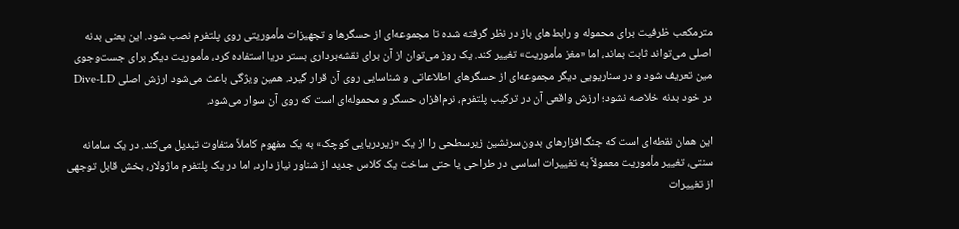مترمکعب ظرفیت برای محموله و رابط‌های باز در نظر گرفته شده تا مجموعه‌ای از حسگر‌ها و تجهیزات مأموریتی روی پلتفرم نصب شود. این یعنی بدنه اصلی می‌تواند ثابت بماند، اما «مغز مأموریت» تغییر کند. یک روز می‌توان از آن برای نقشه‌برداری بستر دریا استفاده کرد، مأموریت دیگر برای جست‌وجوی مین تعریف شود و در سناریویی دیگر مجموعه‌ای از حسگر‌های اطلاعاتی و شناسایی روی آن قرار گیرد. همین ویژگی باعث می‌شود ارزش اصلی Dive-LD در خود بدنه خلاصه نشود؛ ارزش واقعی آن در ترکیب پلتفرم، نرم‌افزار، حسگر و محموله‌ای است که روی آن سوار می‌شود.

این همان نقطه‌ای است که جنگ‌افزار‌های بدون‌سرنشین زیرسطحی را از یک «زیردریایی کوچک» به یک مفهوم کاملاً متفاوت تبدیل می‌کند. در یک سامانه سنتی، تغییر مأموریت معمولاً به تغییرات اساسی در طراحی یا حتی ساخت یک کلاس جدید از شناور نیاز دارد، اما در یک پلتفرم ماژولار، بخش قابل توجهی از تغییرات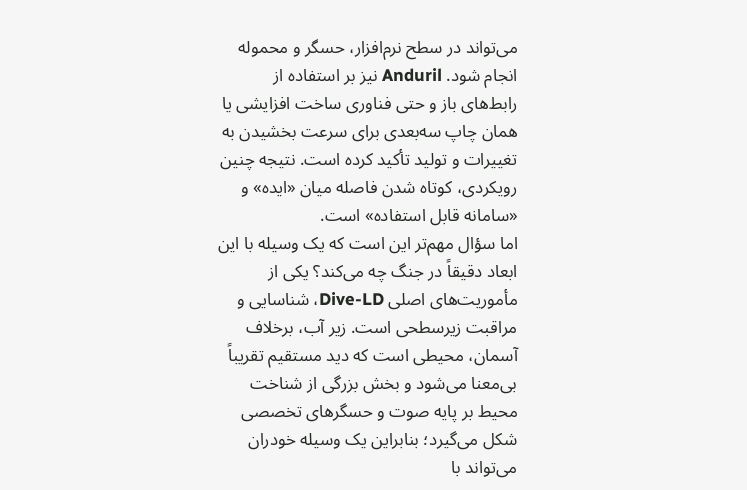می‌تواند در سطح نرم‌افزار، حسگر و محموله انجام شود. Anduril نیز بر استفاده از رابط‌های باز و حتی فناوری ساخت افزایشی یا همان چاپ سه‌بعدی برای سرعت بخشیدن به تغییرات و تولید تأکید کرده است. نتیجه چنین رویکردی، کوتاه شدن فاصله میان «ایده» و «سامانه قابل استفاده» است.
اما سؤال مهم‌تر این است که یک وسیله با این ابعاد دقیقاً در جنگ چه می‌کند؟ یکی از مأموریت‌های اصلی Dive-LD، شناسایی و مراقبت زیرسطحی است. زیر آب، برخلاف آسمان، محیطی است که دید مستقیم تقریباً بی‌معنا می‌شود و بخش بزرگی از شناخت محیط بر پایه صوت و حسگر‌های تخصصی شکل می‌گیرد؛ بنابراین یک وسیله خودران می‌تواند با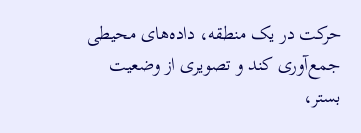حرکت در یک منطقه، داده‌های محیطی جمع‌آوری کند و تصویری از وضعیت بستر،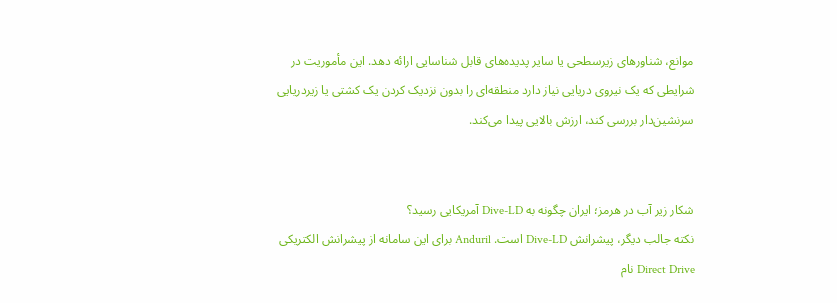موانع، شناور‌های زیرسطحی یا سایر پدیده‌های قابل شناسایی ارائه دهد. این مأموریت در شرایطی که یک نیروی دریایی نیاز دارد منطقه‌ای را بدون نزدیک کردن یک کشتی یا زیردریایی سرنشین‌دار بررسی کند، ارزش بالایی پیدا می‌کند.


شکار زیر آب در هرمز؛ ایران چگونه به Dive-LD آمریکایی رسید؟
نکته جالب دیگر، پیشرانش Dive-LD است. Anduril برای این سامانه از پیشرانش الکتریکی Direct Drive نام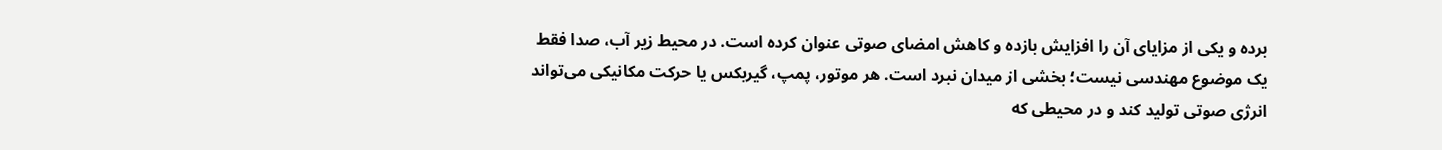برده و یکی از مزایای آن را افزایش بازده و کاهش امضای صوتی عنوان کرده است. در محیط زیر آب، صدا فقط یک موضوع مهندسی نیست؛ بخشی از میدان نبرد است. هر موتور، پمپ، گیربکس یا حرکت مکانیکی می‌تواند انرژی صوتی تولید کند و در محیطی که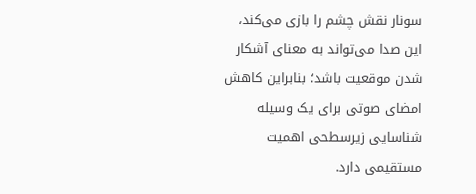سونار نقش چشم را بازی می‌کند، این صدا می‌تواند به معنای آشکار شدن موقعیت باشد؛ بنابراین کاهش امضای صوتی برای یک وسیله شناسایی زیرسطحی اهمیت مستقیمی دارد.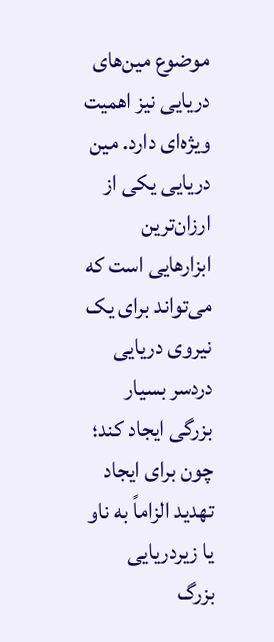موضوع مین‌های دریایی نیز اهمیت ویژه‌ای دارد. مین دریایی یکی از ارزان‌ترین ابزار‌هایی است که می‌تواند برای یک نیروی دریایی دردسر بسیار بزرگی ایجاد کند؛ چون برای ایجاد تهدید الزاماً به ناو یا زیردریایی بزرگ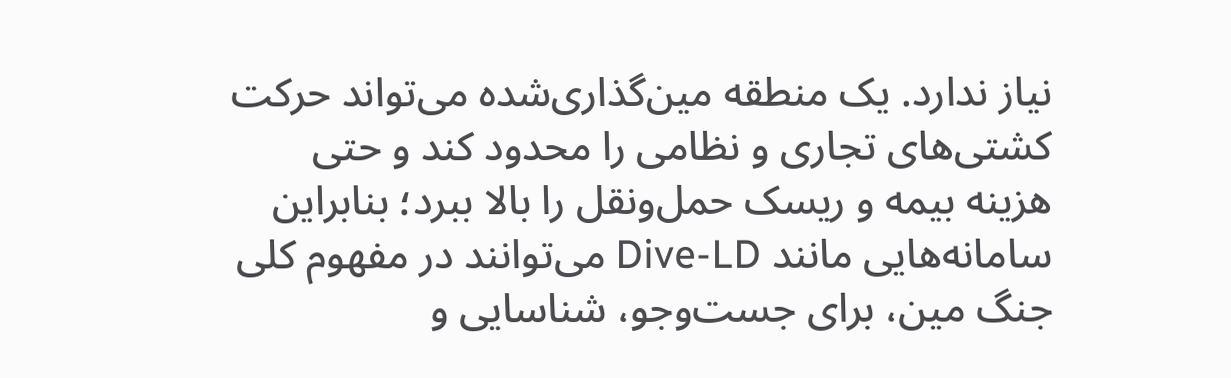نیاز ندارد. یک منطقه مین‌گذاری‌شده می‌تواند حرکت کشتی‌های تجاری و نظامی را محدود کند و حتی هزینه بیمه و ریسک حمل‌ونقل را بالا ببرد؛ بنابراین سامانه‌هایی مانند Dive-LD می‌توانند در مفهوم کلی جنگ مین، برای جست‌و‌جو، شناسایی و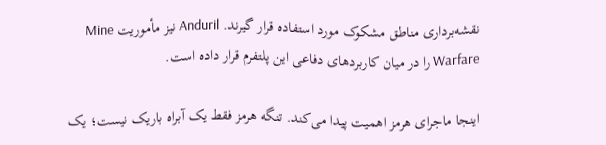نقشه‌برداری مناطق مشکوک مورد استفاده قرار گیرند. Anduril نیز مأموریت Mine Warfare را در میان کاربرد‌های دفاعی این پلتفرم قرار داده است.

اینجا ماجرای هرمز اهمیت پیدا می‌کند. تنگه هرمز فقط یک آبراه باریک نیست؛ یک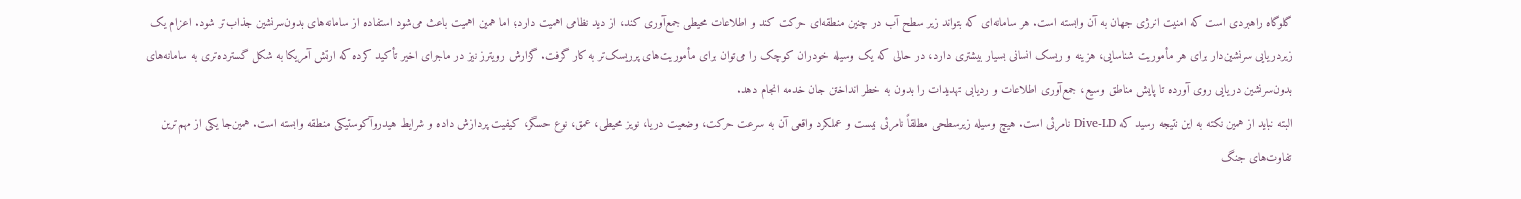گلوگاه راهبردی است که امنیت انرژی جهان به آن وابسته است. هر سامانه‌ای که بتواند زیر سطح آب در چنین منطقه‌ای حرکت کند و اطلاعات محیطی جمع‌آوری کند، از دید نظامی اهمیت دارد؛ اما همین اهمیت باعث می‌شود استفاده از سامانه‌های بدون‌سرنشین جذاب‌تر شود. اعزام یک زیردریایی سرنشین‌دار برای هر مأموریت شناسایی، هزینه و ریسک انسانی بسیار بیشتری دارد، در حالی که یک وسیله خودران کوچک را می‌توان برای مأموریت‌های پرریسک‌تر به کار گرفت. گزارش رویترز نیز در ماجرای اخیر تأکید کرده که ارتش آمریکا به شکل گسترده‌تری به سامانه‌های بدون‌سرنشین دریایی روی آورده تا پایش مناطق وسیع، جمع‌آوری اطلاعات و ردیابی تهدیدات را بدون به خطر انداختن جان خدمه انجام دهد.
البته نباید از همین نکته به این نتیجه رسید که Dive-LD نامرئی است. هیچ وسیله زیرسطحی مطلقاً نامرئی نیست و عملکرد واقعی آن به سرعت حرکت، وضعیت دریا، نویز محیطی، عمق، نوع حسگر، کیفیت پردازش داده و شرایط هیدروآکوستیکی منطقه وابسته است. همین‌جا یکی از مهم‌ترین تفاوت‌های جنگ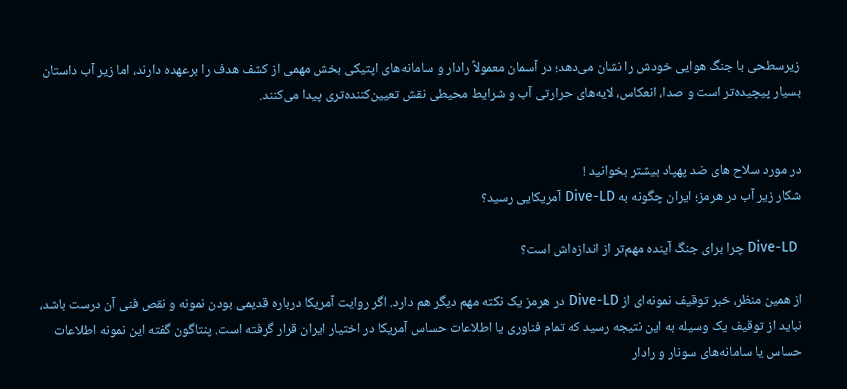زیرسطحی با جنگ هوایی خودش را نشان می‌دهد؛ در آسمان معمولاً رادار و سامانه‌های اپتیکی بخش مهمی از کشف هدف را برعهده دارند، اما زیر آب داستان بسیار پیچیده‌تر است و صدا، انعکاس، لایه‌های حرارتی آب و شرایط محیطی نقش تعیین‌کننده‌تری پیدا می‌کنند.


در مورد سلاح های ضد پهپاد بیشتر بخوانید !
شکار زیر آب در هرمز؛ ایران چگونه به Dive-LD آمریکایی رسید؟

 Dive-LD چرا برای جنگ آینده مهم‌تر از اندازه‌اش است؟

از همین منظر، خبر توقیف نمونه‌ای از Dive-LD در هرمز یک نکته مهم دیگر هم دارد. اگر روایت آمریکا درباره قدیمی بودن نمونه و نقص فنی آن درست باشد، نباید از توقیف یک وسیله به این نتیجه رسید که تمام فناوری یا اطلاعات حساس آمریکا در اختیار ایران قرار گرفته است. پنتاگون گفته این نمونه اطلاعات حساس یا سامانه‌های سونار و رادار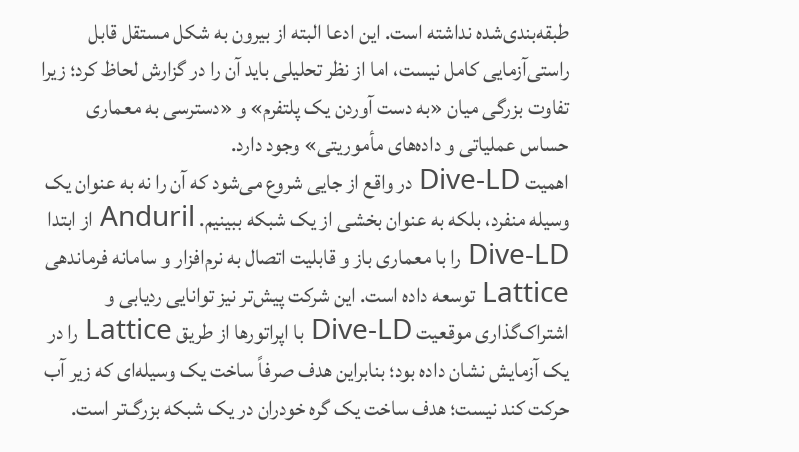طبقه‌بندی‌شده نداشته است. این ادعا البته از بیرون به شکل مستقل قابل راستی‌آزمایی کامل نیست، اما از نظر تحلیلی باید آن را در گزارش لحاظ کرد؛ زیرا تفاوت بزرگی میان «به دست آوردن یک پلتفرم» و «دسترسی به معماری حساس عملیاتی و داده‌های مأموریتی» وجود دارد.
اهمیت Dive-LD در واقع از جایی شروع می‌شود که آن را نه به عنوان یک وسیله منفرد، بلکه به عنوان بخشی از یک شبکه ببینیم. Anduril از ابتدا Dive-LD را با معماری باز و قابلیت اتصال به نرم‌افزار و سامانه فرماندهی Lattice توسعه داده است. این شرکت پیش‌تر نیز توانایی ردیابی و اشتراک‌گذاری موقعیت Dive-LD با اپراتور‌ها از طریق Lattice را در یک آزمایش نشان داده بود؛ بنابراین هدف صرفاً ساخت یک وسیله‌ای که زیر آب حرکت کند نیست؛ هدف ساخت یک گره خودران در یک شبکه بزرگ‌تر است.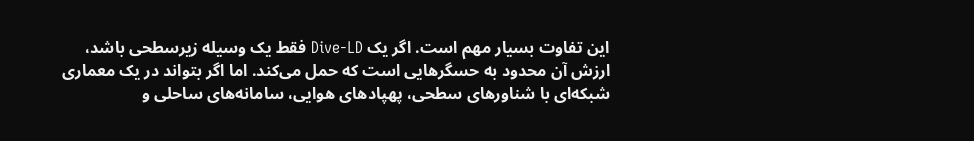این تفاوت بسیار مهم است. اگر یک Dive-LD فقط یک وسیله زیرسطحی باشد، ارزش آن محدود به حسگر‌هایی است که حمل می‌کند. اما اگر بتواند در یک معماری شبکه‌ای با شناور‌های سطحی، پهپاد‌های هوایی، سامانه‌های ساحلی و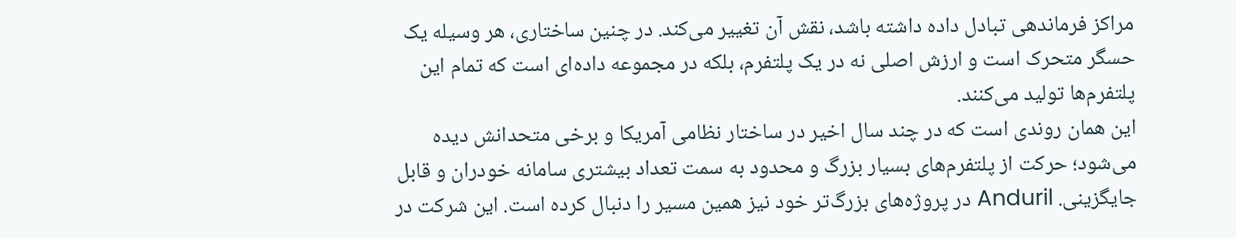مراکز فرماندهی تبادل داده داشته باشد، نقش آن تغییر می‌کند. در چنین ساختاری، هر وسیله یک حسگر متحرک است و ارزش اصلی نه در یک پلتفرم، بلکه در مجموعه داده‌ای است که تمام این پلتفرم‌ها تولید می‌کنند.
این همان روندی است که در چند سال اخیر در ساختار نظامی آمریکا و برخی متحدانش دیده می‌شود؛ حرکت از پلتفرم‌های بسیار بزرگ و محدود به سمت تعداد بیشتری سامانه خودران و قابل جایگزینی. Anduril در پروژه‌های بزرگ‌تر خود نیز همین مسیر را دنبال کرده است. این شرکت در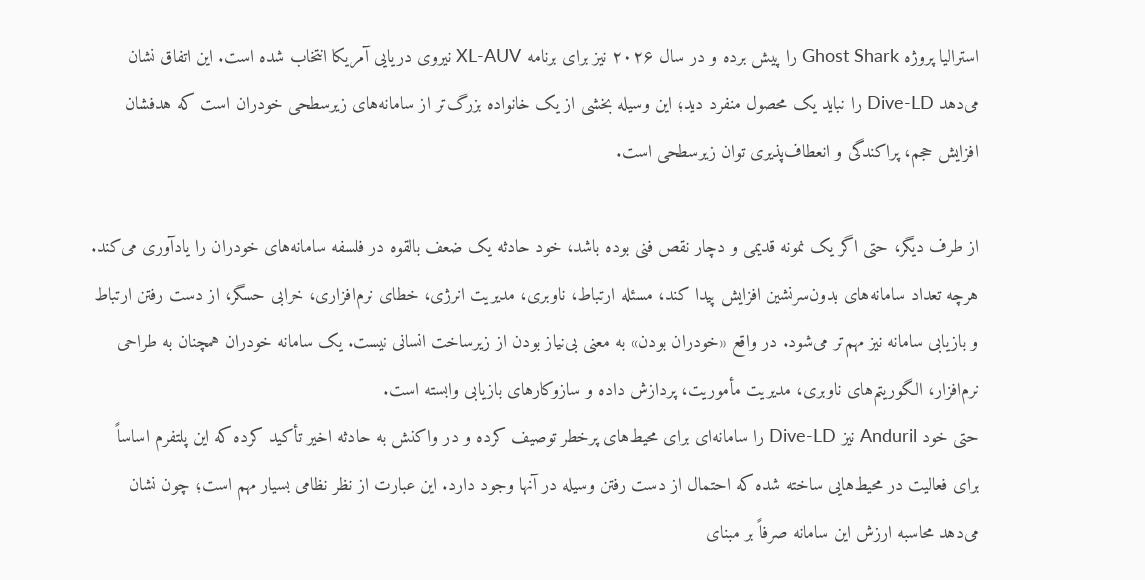استرالیا پروژه Ghost Shark را پیش برده و در سال ۲۰۲۶ نیز برای برنامه XL-AUV نیروی دریایی آمریکا انتخاب شده است. این اتفاق نشان می‌دهد Dive-LD را نباید یک محصول منفرد دید؛ این وسیله بخشی از یک خانواده بزرگ‌تر از سامانه‌های زیرسطحی خودران است که هدفشان افزایش حجم، پراکندگی و انعطاف‌پذیری توان زیرسطحی است.

از طرف دیگر، حتی اگر یک نمونه قدیمی و دچار نقص فنی بوده باشد، خود حادثه یک ضعف بالقوه در فلسفه سامانه‌های خودران را یادآوری می‌کند. هرچه تعداد سامانه‌های بدون‌سرنشین افزایش پیدا کند، مسئله ارتباط، ناوبری، مدیریت انرژی، خطای نرم‌افزاری، خرابی حسگر، از دست رفتن ارتباط و بازیابی سامانه نیز مهم‌تر می‌شود. در واقع «خودران بودن» به معنی بی‌نیاز بودن از زیرساخت انسانی نیست. یک سامانه خودران همچنان به طراحی نرم‌افزار، الگوریتم‌های ناوبری، مدیریت مأموریت، پردازش داده و سازوکار‌های بازیابی وابسته است.
حتی خود Anduril نیز Dive-LD را سامانه‌ای برای محیط‌های پرخطر توصیف کرده و در واکنش به حادثه اخیر تأکید کرده که این پلتفرم اساساً برای فعالیت در محیط‌هایی ساخته شده که احتمال از دست رفتن وسیله در آنها وجود دارد. این عبارت از نظر نظامی بسیار مهم است؛ چون نشان می‌دهد محاسبه ارزش این سامانه صرفاً بر مبنای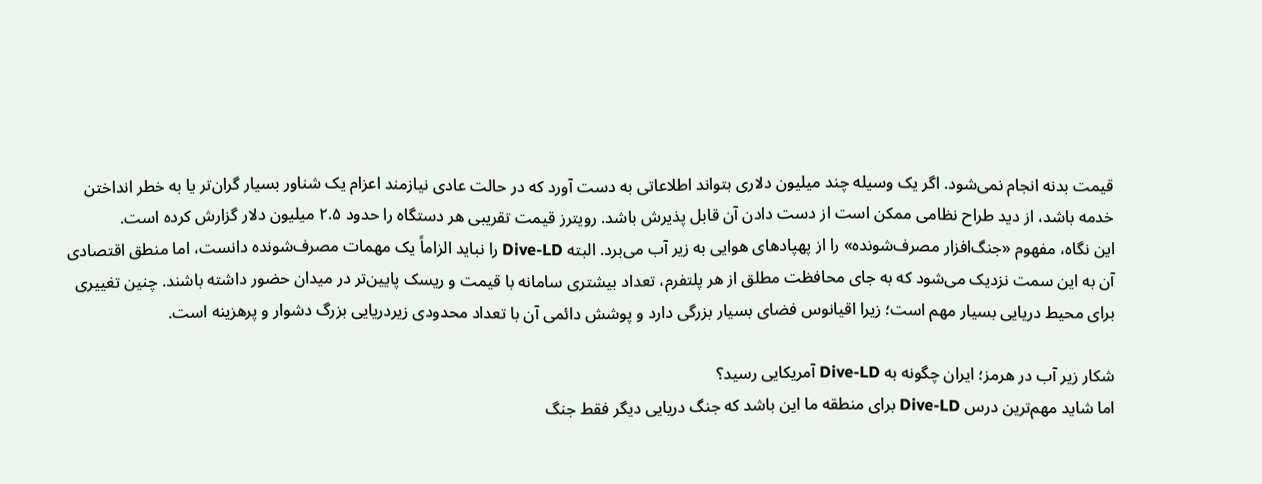قیمت بدنه انجام نمی‌شود. اگر یک وسیله چند میلیون دلاری بتواند اطلاعاتی به دست آورد که در حالت عادی نیازمند اعزام یک شناور بسیار گران‌تر یا به خطر انداختن خدمه باشد، از دید طراح نظامی ممکن است از دست دادن آن قابل پذیرش باشد. رویترز قیمت تقریبی هر دستگاه را حدود ۲.۵ میلیون دلار گزارش کرده است.
این نگاه، مفهوم «جنگ‌افزار مصرف‌شونده» را از پهپاد‌های هوایی به زیر آب می‌برد. البته Dive-LD را نباید الزاماً یک مهمات مصرف‌شونده دانست، اما منطق اقتصادی آن به این سمت نزدیک می‌شود که به جای محافظت مطلق از هر پلتفرم، تعداد بیشتری سامانه با قیمت و ریسک پایین‌تر در میدان حضور داشته باشند. چنین تغییری برای محیط دریایی بسیار مهم است؛ زیرا اقیانوس فضای بسیار بزرگی دارد و پوشش دائمی آن با تعداد محدودی زیردریایی بزرگ دشوار و پرهزینه است.

شکار زیر آب در هرمز؛ ایران چگونه به Dive-LD آمریکایی رسید؟
اما شاید مهم‌ترین درس Dive-LD برای منطقه ما این باشد که جنگ دریایی دیگر فقط جنگ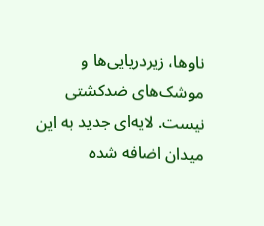ناوها، زیردریایی‌ها و موشک‌های ضدکشتی نیست. لایه‌ای جدید به این میدان اضافه شده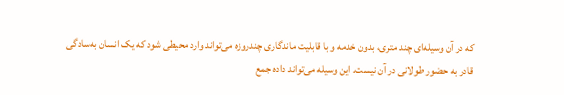که در آن وسیله‌ای چند متری، بدون خدمه و با قابلیت ماندگاری چندروزه می‌تواند وارد محیطی شود که یک انسان به‌سادگی قادر به حضور طولانی در آن نیست. این وسیله می‌تواند داده جمع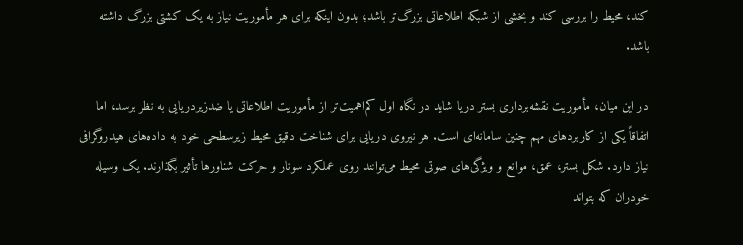کند، محیط را بررسی کند و بخشی از شبکه اطلاعاتی بزرگ‌تر باشد؛ بدون اینکه برای هر مأموریت نیاز به یک کشتی بزرگ داشته باشد.

در این میان، مأموریت نقشه‌برداری بستر دریا شاید در نگاه اول کم‌اهمیت‌تر از مأموریت اطلاعاتی یا ضدزیردریایی به نظر برسد، اما اتفاقاً یکی از کاربرد‌های مهم چنین سامانه‌ای است. هر نیروی دریایی برای شناخت دقیق محیط زیرسطحی خود به داده‌های هیدروگرافی نیاز دارد. شکل بستر، عمق، موانع و ویژگی‌های صوتی محیط می‌توانند روی عملکرد سونار و حرکت شناور‌ها تأثیر بگذارند. یک وسیله خودران که بتواند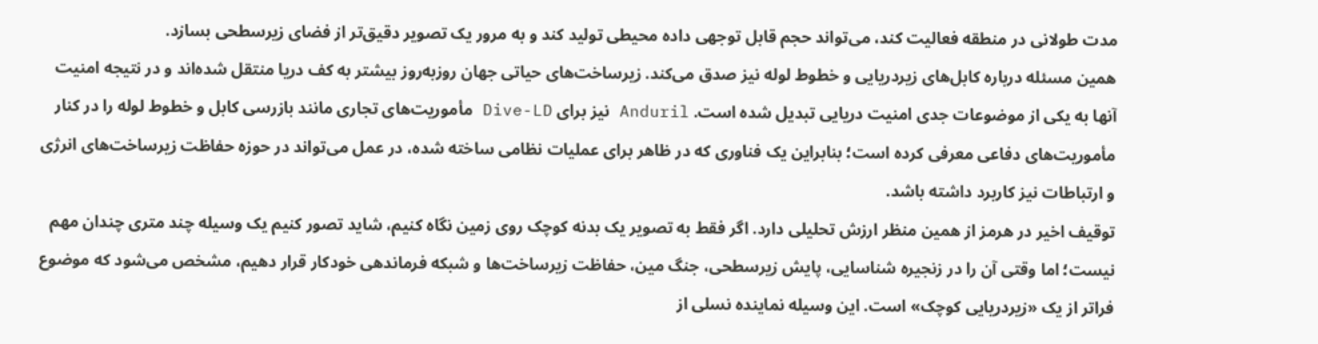مدت طولانی در منطقه فعالیت کند، می‌تواند حجم قابل توجهی داده محیطی تولید کند و به مرور یک تصویر دقیق‌تر از فضای زیرسطحی بسازد.
همین مسئله درباره کابل‌های زیردریایی و خطوط لوله نیز صدق می‌کند. زیرساخت‌های حیاتی جهان روزبه‌روز بیشتر به کف دریا منتقل شده‌اند و در نتیجه امنیت آنها به یکی از موضوعات جدی امنیت دریایی تبدیل شده است. Anduril نیز برای Dive-LD مأموریت‌های تجاری مانند بازرسی کابل و خطوط لوله را در کنار مأموریت‌های دفاعی معرفی کرده است؛ بنابراین یک فناوری که در ظاهر برای عملیات نظامی ساخته شده، در عمل می‌تواند در حوزه حفاظت زیرساخت‌های انرژی و ارتباطات نیز کاربرد داشته باشد.
توقیف اخیر در هرمز از همین منظر ارزش تحلیلی دارد. اگر فقط به تصویر یک بدنه کوچک روی زمین نگاه کنیم، شاید تصور کنیم یک وسیله چند متری چندان مهم نیست؛ اما وقتی آن را در زنجیره شناسایی، پایش زیرسطحی، جنگ مین، حفاظت زیرساخت‌ها و شبکه فرماندهی خودکار قرار دهیم، مشخص می‌شود که موضوع فراتر از یک «زیردریایی کوچک» است. این وسیله نماینده نسلی از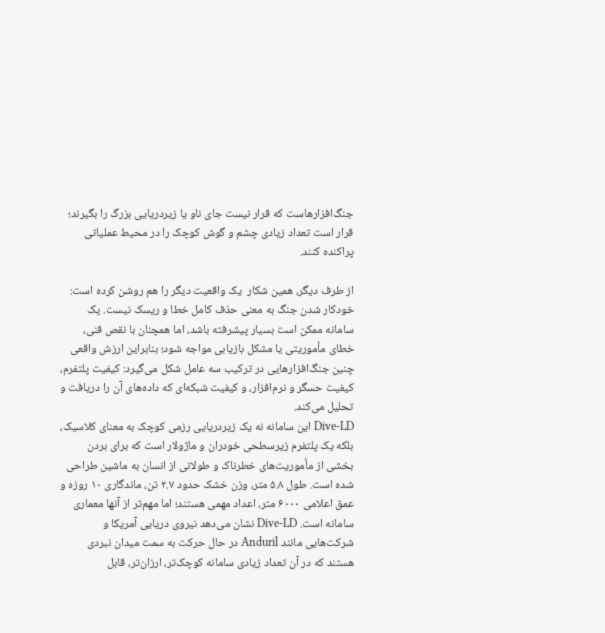جنگ‌افزارهاست که قرار نیست جای ناو یا زیردریایی بزرگ را بگیرند؛ قرار است تعداد زیادی چشم و گوش کوچک را در محیط عملیاتی پراکنده کنند.

از طرف دیگر، همین شکار  یک واقعیت دیگر را هم روشن کرده است: خودکار شدن جنگ به معنی حذف کامل خطا و ریسک نیست. یک سامانه ممکن است بسیار پیشرفته باشد، اما همچنان با نقص فنی، خطای مأموریتی یا مشکل بازیابی مواجه شود؛ بنابراین ارزش واقعی چنین جنگ‌افزار‌هایی در ترکیب سه عامل شکل می‌گیرد: کیفیت پلتفرم، کیفیت حسگر و نرم‌افزار، و کیفیت شبکه‌ای که داده‌های آن را دریافت و تحلیل می‌کند.
Dive-LD این سامانه نه یک زیردریایی رزمی کوچک به معنای کلاسیک، بلکه یک پلتفرم زیرسطحی خودران و ماژولار است که برای بردن بخشی از مأموریت‌های خطرناک و طولانی از انسان به ماشین طراحی شده است. طول ۵.۸ متر، وزن خشک حدود ۲.۷ تن، ماندگاری ۱۰ روزه و عمق اعلامی ۶۰۰۰ متر، اعداد مهمی هستند؛ اما مهم‌تر از آنها معماری سامانه است. Dive-LD نشان می‌دهد نیروی دریایی آمریکا و شرکت‌هایی مانند Anduril در حال حرکت به سمت میدان نبردی هستند که در آن تعداد زیادی سامانه کوچک‌تر، ارزان‌تر، قابل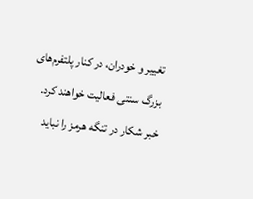تغییر و خودران، در کنار پلتفرم‌های بزرگ سنتی فعالیت خواهند کرد.
خبر شکار در تنگه هرمز را نباید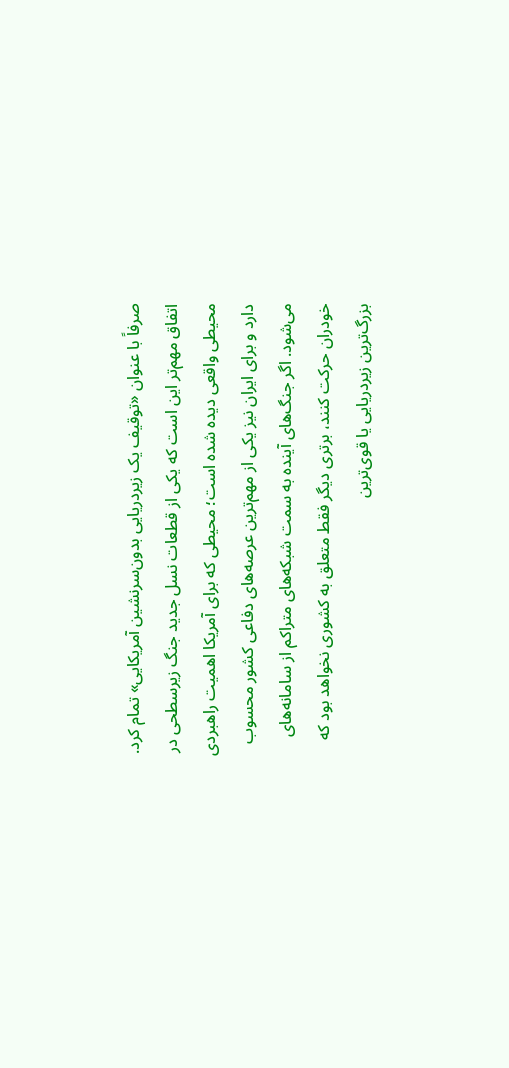صرفاً با عنوان «توقیف یک زیردریایی بدون‌سرنشین آمریکایی» تمام کرد. اتفاق مهم‌تر این است که یکی از قطعات نسل جدید جنگ زیرسطحی در محیطی واقعی دیده شده است؛ محیطی که برای آمریکا اهمیت راهبردی دارد و برای ایران نیز یکی از مهم‌ترین عرصه‌های دفاعی کشور محسوب می‌شود. اگر جنگ‌های آینده به سمت شبکه‌های متراکم از سامانه‌های خودران حرکت کنند، برتری دیگر فقط متعلق به کشوری نخواهد بود که بزرگ‌ترین زیردریایی یا قوی‌ترین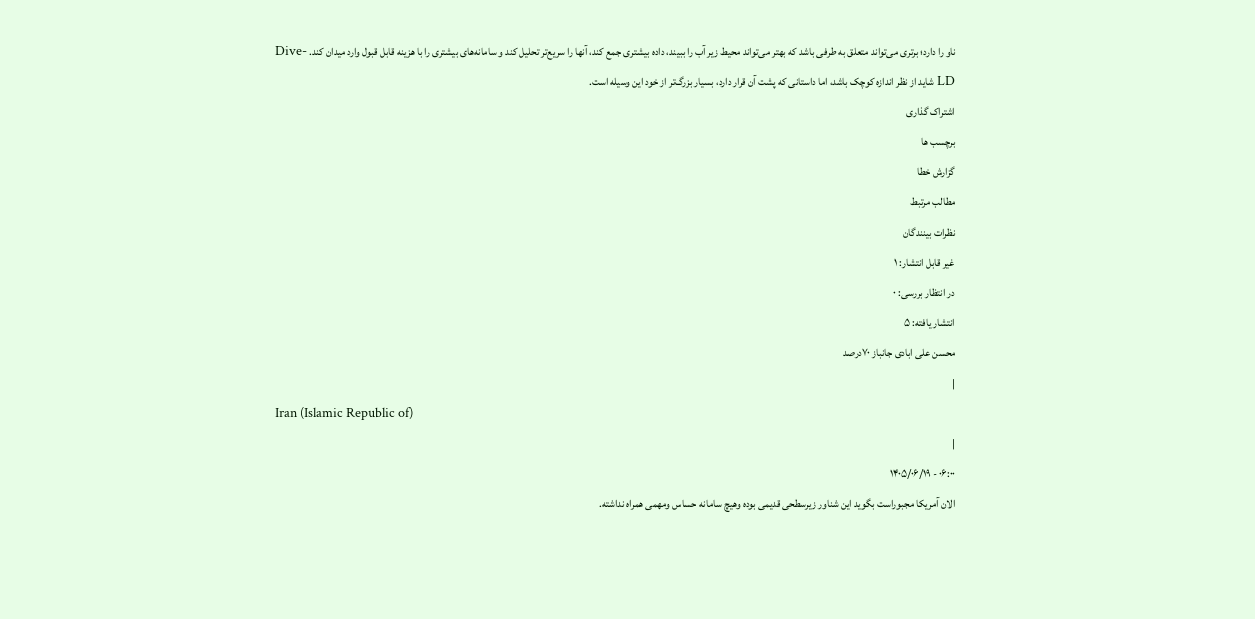ناو را دارد؛ برتری می‌تواند متعلق به طرفی باشد که بهتر می‌تواند محیط زیر آب را ببیند، داده بیشتری جمع کند، آنها را سریع‌تر تحلیل کند و سامانه‌های بیشتری را با هزینه قابل قبول وارد میدان کند. Dive-LD شاید از نظر اندازه کوچک باشد، اما داستانی که پشت آن قرار دارد، بسیار بزرگ‌تر از خود این وسیله است.
اشتراک گذاری
برچسب ها
گزارش خطا
مطالب مرتبط
نظرات بینندگان
غیر قابل انتشار: ۱
در انتظار بررسی: ۰
انتشار یافته: ۵
محسن علی ابادی جانباز ۷۰درصد
|
Iran (Islamic Republic of)
|
۰۶:۰۰ - ۱۴۰۵/۰۶/۱۹
الان آمریکا مجبوراست بگوید این شناور زیرسطحی قدیمی بوده وهیچ سامانه حساس ومهمی همراه نداشته.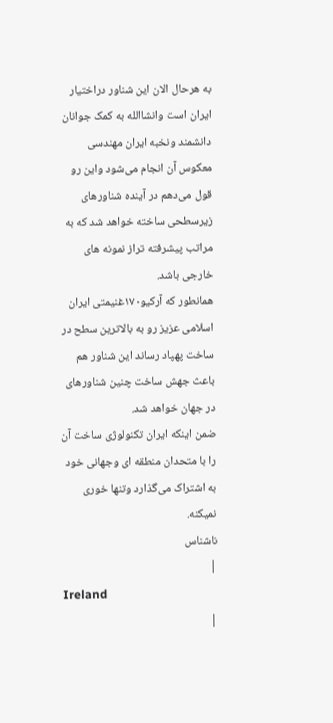به هرحال الان این شناور دراختیار ایران است وانشاالله به کمک جوانان دانشمند ونخبه ایران مهندسی معکوس آن انجام می‌شود واین رو قول می‌دهم در آینده شناورهای زیرسطحی ساخته خواهد شد که به مراتب پیشرفته تراز نمونه های خارجی باشد.
همانطور که آرکیو۱۷۰غنیمتی ایران اسلامی عزیز رو به بالاترین سطح در ساخت پهپاد رساند این شناور هم باعث جهش ساخت چنین شناورهای در جهان خواهد شد.
ضمن اینکه ایران تکنولوژی ساخت آن را با متحدان منطقه ای وجهانی خود به اشتراک می‌گذارد وتنها خوری نمیکنه.
ناشناس
|
Ireland
|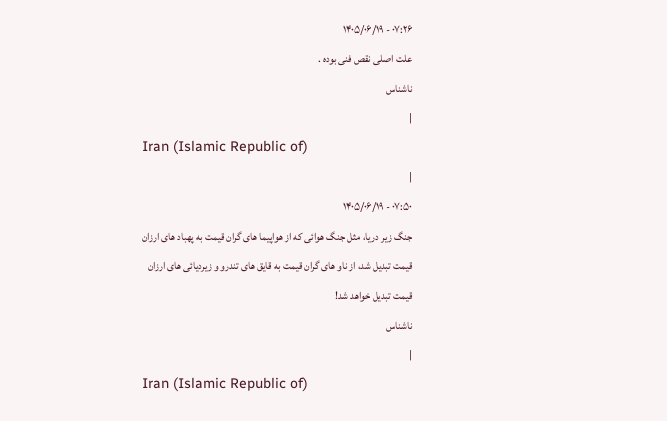۰۷:۲۶ - ۱۴۰۵/۰۶/۱۹
علت اصلی نقص فنی بوده .
ناشناس
|
Iran (Islamic Republic of)
|
۰۷:۵۰ - ۱۴۰۵/۰۶/۱۹
جنگ زیر دریا، مثل جنگ هوائی که از هواپیما های گران قیمت به پهباد های ارزان قیمت تبدیل شد، از ناو های گران قیمت به قایق های تندرو و زیردیائی های ارزان قیمت تبدیل خواهد شد!
ناشناس
|
Iran (Islamic Republic of)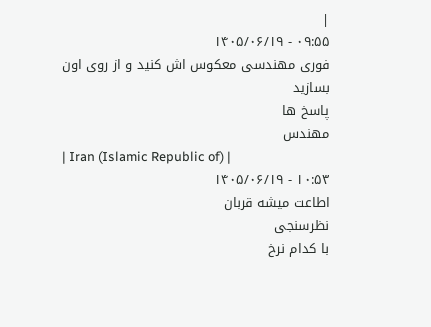|
۰۹:۵۵ - ۱۴۰۵/۰۶/۱۹
فوری مهندسی معکوس اش کنید و از روی اون بسازید
پاسخ ها
مهندس
| Iran (Islamic Republic of) |
۱۰:۵۳ - ۱۴۰۵/۰۶/۱۹
اطاعت میشه قربان
نظرسنجی
با کدام نرخ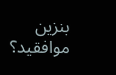بنزین موافقید؟